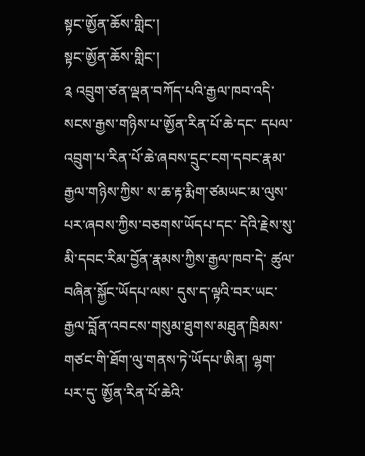སྟང་ཨྱོན་ཆོས་གླིང་།
སྟང་ཨྱོན་ཆོས་གླིང་།
༉ འབྲུག་ཙན་ལྡན་བཀོད་པའི་རྒྱལ་ཁབ་འདི་ སངས་རྒྱས་གཉིས་པ་ཨྱོན་རིན་པོ་ཆེ་དང་ དཔལ་འབྲུག་པ་རིན་པོ་ཆེ་ཞབས་དྲུང་ངག་དབང་རྣམ་རྒྱལ་གཉིས་ཀྱིས་ ས་ཆ་རྟ་རྨིག་ཙམཡང་མ་ལུས་པར་ཞབས་ཀྱིས་བཅགས་ཡོདཔ་དང་ དེའི་རྗེས་སུ་ མི་དབང་རིམ་བྱོན་རྣམས་ཀྱིས་རྒྱལ་ཁབ་དེ་ ཚུལ་བཞིན་སྐྱོང་ཡོདཔ་ལས་ དུས་ད་ལྟའི་བར་ཡང་རྒྱལ་བློན་འབངས་གསུམ་ཐུགས་མཐུན་ཁྲིམས་གཙང་གི་ཐོག་ལུ་གནས་ཏེ་ཡོདཔ་ཨིན། ལྷག་པར་དུ་ ཨྱོན་རིན་པོ་ཆེའི་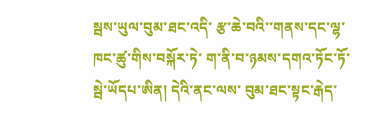སྦས་ཡུལ་བུམ་ཐང་འདི་ རྩ་ཆེ་བའི་་གནས་དང་ལྷ་ཁང་ཚུ་གིས་བསྐོར་ཏེ་ ག་ནི་བ་ཉམས་དགའ་ཏོང་ཏོ་སྦེ་ཡོདཔ་ཨིན། དེའི་ནང་ལས་ བུམ་ཐང་སྟང་རྒེད་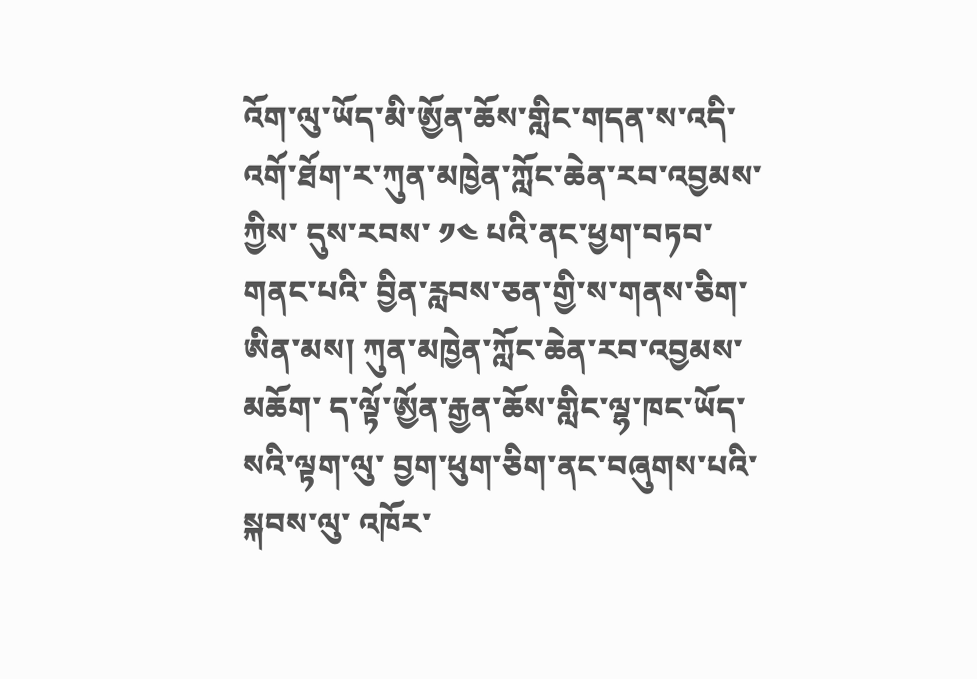འོག་ལུ་ཡོད་མི་ཨྱོན་ཆོས་གླིང་གདན་ས་འདི་ འགོ་ཐོག་ར་ཀུན་མཁྱེན་ཀློང་ཆེན་རབ་འབྱམས་ཀྱིས་ དུས་རབས་ ༡༤ པའི་ནང་ཕྱག་བཏབ་གནང་པའི་ བྱིན་རླབས་ཅན་གྱི་ས་གནས་ཅིག་ཨིན་མས། ཀུན་མཁྱེན་ཀློང་ཆེན་རབ་འབྱམས་མཆོག་ ད་ལྟོ་ཨྱོན་རྒྱན་ཆོས་གླིང་ལྷ་ཁང་ཡོད་སའི་ལྟག་ལུ་ བྱག་ཕུག་ཅིག་ནང་བཞུགས་པའི་སྐབས་ལུ་ འཁོར་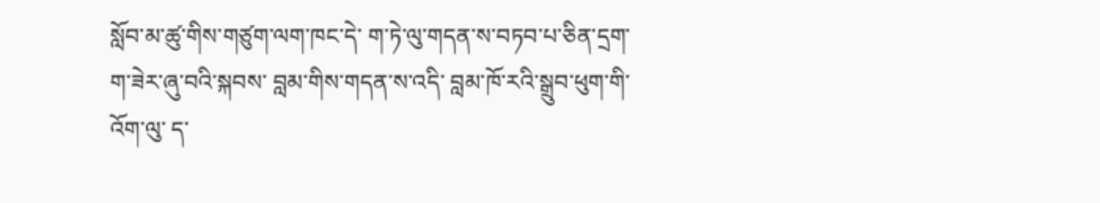སློབ་མ་ཚུ་གིས་གཙུག་ལག་ཁང་དེ་ ག་ཏེ་ལུ་གདན་ས་བཏབ་པ་ཅིན་དྲག་ག་ཟེར་ཞུ་བའི་སྐབས་ བླམ་གིས་གདན་ས་འདི་ བླམ་ཁོ་རའི་སྒྲུབ་ཕུག་གི་འོག་ལུ་ ད་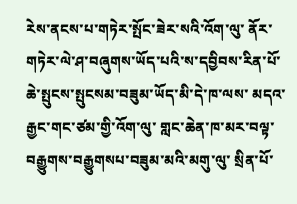རེས་ནངས་པ་གཏེར་སྤོང་ཟེར་སའི་འོག་ལུ་ ནོར་གཏེར་ལེ་ཤ་བཞུགས་ཡོད་པའི་ས་དབྱིབས་རིན་པོ་ཆེ་སྤུངས་སྤུངསམ་བཟུམ་ཡོད་མི་དེ་ཁ་ལས་ མདའ་རྒྱང་གང་ཙམ་གྱི་འོག་ལུ་ གླང་ཆེན་ཁ་མར་བལྟ་བརྒྱུགས་བརྒྱུགསཔ་བཟུམ་མའི་མགུ་ལུ་ སྲིན་པོ་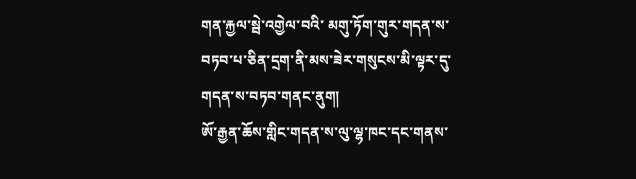གན་རྐྱལ་སྦེ་འགྱེལ་བའི་ མགུ་ཏོག་གུར་གདན་ས་བཏབ་པ་ཅིན་དྲག་ནི་མས་ཟེར་གསུངས་མི་ལྟར་དུ་ གདན་ས་བཏབ་གནང་ནུག།
ཨོ་རྒྱན་ཆོས་གླིང་གདན་ས་ལུ་ལྷ་ཁང་དང་གནས་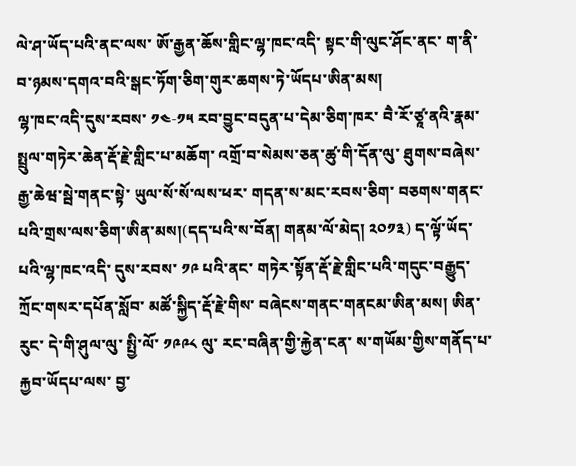ལེ་ཤ་ཡོད་པའི་ནང་ལས་ ཨོ་རྒྱན་ཆོས་གླིང་ལྷ་ཁང་འདི་ སྟང་གི་ལུང་ཤོང་ནང་ ག་ནི་བ་ཉམས་དགའ་བའི་སྒང་ཏོག་ཅིག་གུར་ཆགས་ཏེ་ཡོདཔ་ཨིན་མས།
ལྷ་ཁང་འདི་དུས་རབས་ ༡༤‑༡༥ རབ་བྱུང་བདུན་པ་དེམ་ཅིག་ཁར་ བཻ་རོ་ཙཱ་ནའི་རྣམ་སྤྲུལ་གཏེར་ཆེན་རྡོ་རྗེ་གླིང་པ་མཆོག་ འགྲོ་བ་སེམས་ཅན་ཚུ་གི་དོན་ལུ་ ཐུགས་བཞེས་རྒྱ་ཆེཝ་སྦེ་གནང་སྟེ་ ཡུལ་སོ་སོ་ལས་ཕར་ གདན་ས་མང་རབས་ཅིག་ བཅགས་གནང་པའི་གྲས་ལས་ཅིག་ཨིན་མས།(དད་པའི་ས་བོན། གནམ་ལོ་མེད། ༢༠༡༣) ད་ལྟོ་ཡོད་པའི་ལྷ་ཁང་འདི་ དུས་རབས་ ༡༩ པའི་ནང་ གཏེར་སྟོན་རྡོ་རྗེ་གླིང་པའི་གདུང་བརྒྱུད་ ཀྲོང་གསར་དཔོན་སློབ་ མཚོ་སྐྱིད་རྡོ་རྗེ་གིས་ བཞེངས་གནང་གནངམ་ཨིན་མས། ཨིན་རུང་ དེ་གི་ཤུལ་ལུ་ སྤྱི་ལོ་ ༡༩༩༨ ལུ་ རང་བཞིན་གྱི་རྐྱེན་ངན་ ས་གཡོམ་གྱིས་གནོད་པ་རྐྱབ་ཡོདཔ་ལས་ བྱ་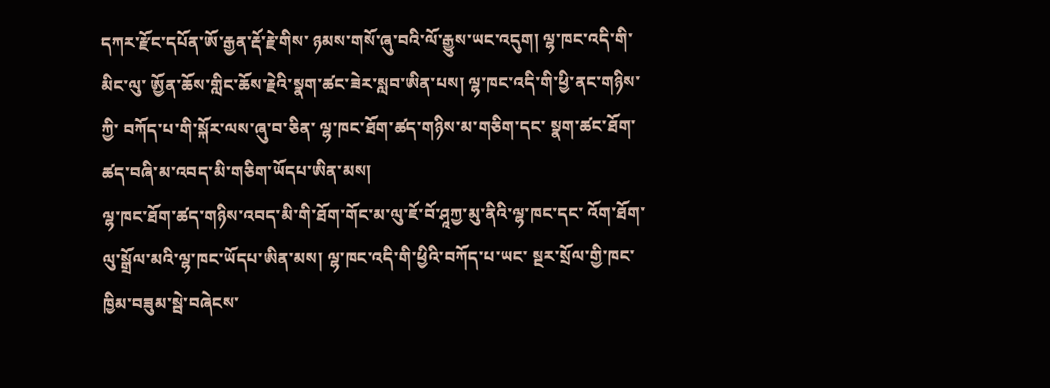དཀར་རྫོང་དཔོན་ཨོ་རྒྱན་རྡོ་རྗེ་གིས་ ཉམས་གསོ་ཞུ་བའི་ལོ་རྒྱུས་ཡང་འདུག། ལྷ་ཁང་འདི་གི་མིང་ལུ་ ཨྱོན་ཆོས་གླིང་ཆོས་རྗེའི་སྣག་ཚང་ཟེར་སླབ་ཨིན་པས། ལྷ་ཁང་འདི་གི་ཕྱི་ནང་གཉིས་ཀྱི་ བཀོད་པ་གི་སྐོར་ལས་ཞུ་བ་ཅིན་ ལྷ་ཁང་ཐོག་ཚད་གཉིས་མ་གཅིག་དང་ སྣག་ཚང་ཐོག་ཚད་བཞི་མ་འབད་མི་གཅིག་ཡོདཔ་ཨིན་མས།
ལྷ་ཁང་ཐོག་ཚད་གཉིས་འབད་མི་གི་ཐོག་གོང་མ་ལུ་ཇོ་བོ་ཤཱཀྱ་མུ་ནིའི་ལྷ་ཁང་དང་ འོག་ཐོག་ལུ་སྒྲོལ་མའི་ལྷ་ཁང་ཡོདཔ་ཨིན་མས། ལྷ་ཁང་འདི་གི་ཕྱིའི་བཀོད་པ་ཡང་ སྔར་སྲོལ་གྱི་ཁང་ཁྱིམ་བཟུམ་སྦེ་བཞེངས་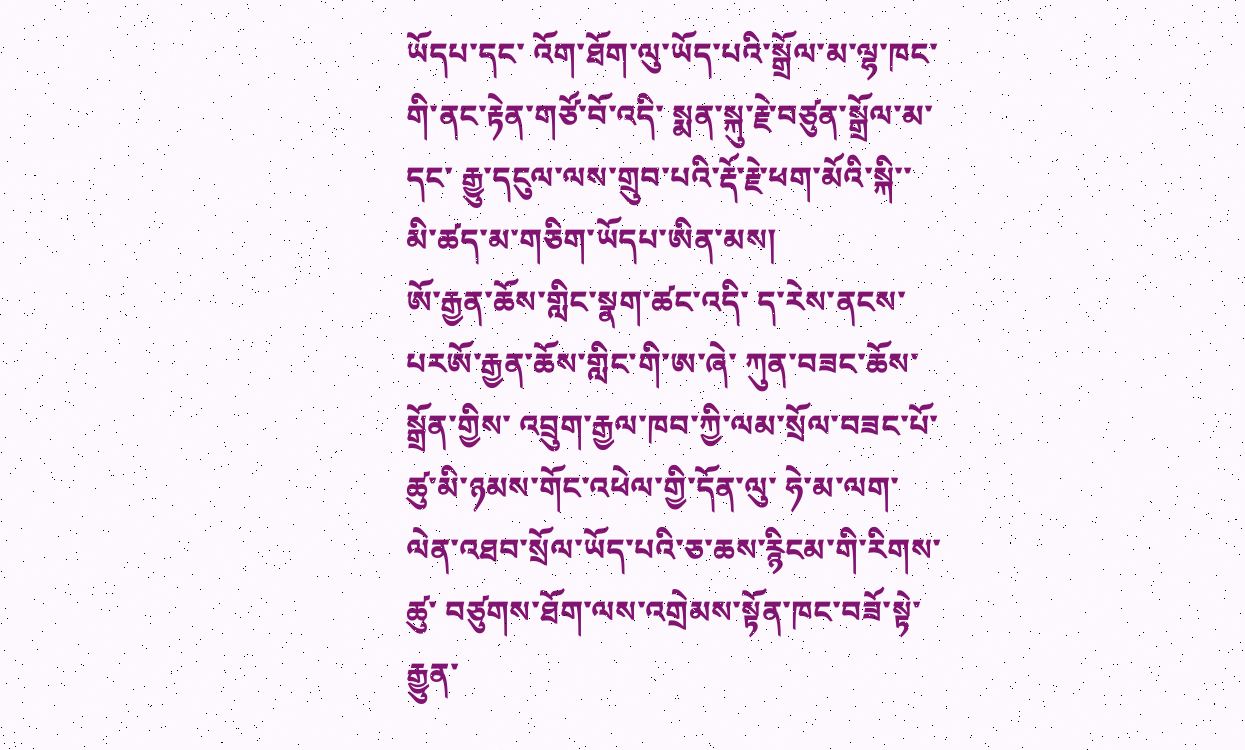ཡོདཔ་དང་ འོག་ཐོག་ལུ་ཡོད་པའི་སྒྲོལ་མ་ལྷ་ཁང་གི་ནང་རྟེན་གཙོ་བོ་འདི་ སྨན་སྐུ་རྗེ་བཙུན་སྒྲོལ་མ་དང་ རྒྱུ་དངུལ་ལས་གྲུབ་པའི་རྡོ་རྗེ་ཕག་མོའི་སྐི་་མི་ཚད་མ་གཅིག་ཡོདཔ་ཨིན་མས།
ཨོ་རྒྱན་ཆོས་གླིང་སྣག་ཚང་འདི་ ད་རེས་ནངས་པརཨོ་རྒྱན་ཆོས་གླིང་གི་ཨ་ཞེ་ ཀུན་བཟང་ཆོས་སྒྲོན་གྱིས་ འབྲུག་རྒྱལ་ཁབ་ཀྱི་ལམ་སྲོལ་བཟང་པོ་ཚུ་མི་ཉམས་གོང་འཕེལ་གྱི་དོན་ལུ་ ཧེ་མ་ལག་ལེན་འཐབ་སྲོལ་ཡོད་པའི་ཅ་ཆས་རྙིངམ་གི་རིགས་ཚུ་ བཙུགས་ཐོག་ལས་འགྲེམས་སྟོན་ཁང་བཟོ་སྟེ་ རྒྱུན་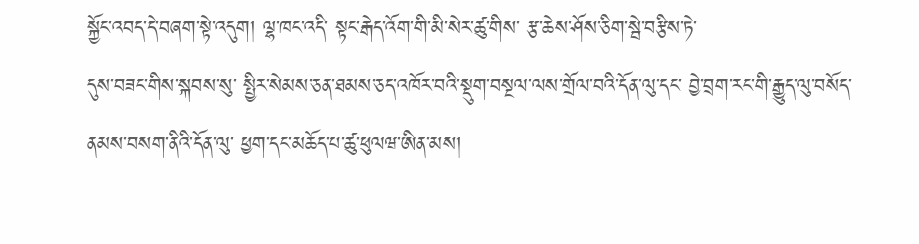སྐྱོང་འབད་དེ་བཞག་སྟེ་འདུག། ལྷ་ཁང་འདི་ སྟང་རྒེད་འོག་གི་མི་སེར་ཚུ་གིས་ རྩ་ཆེས་ཤོས་ཅིག་སྦེ་བརྩིས་ཏེ་
དུས་བཟང་གིས་སྐབས་སུ་ སྤྱིར་སེམས་ཅན་ཐམས་ཅད་འཁོར་བའི་སྡུག་བསྔལ་ལས་གྲོལ་བའི་དོན་ལུ་དང་ བྱེ་བྲག་རང་གི་རྒྱུད་ལུ་བསོད་ནམས་བསག་ནིའི་དོན་ལུ་ ཕྱག་དང་མཆོད་པ་ཚུ་ཕུལཝ་ཨིན་མས།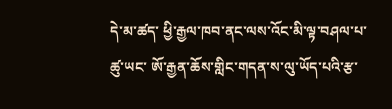དེ་མ་ཚད་ ཕྱི་རྒྱལ་ཁབ་ནང་ལས་འོང་མི་ལྟ་བཤལ་པ་ཚུ་ཡང་ ཨོ་རྒྱན་ཆོས་གླིང་གདན་ས་ལུ་ཡོད་པའི་རྩ་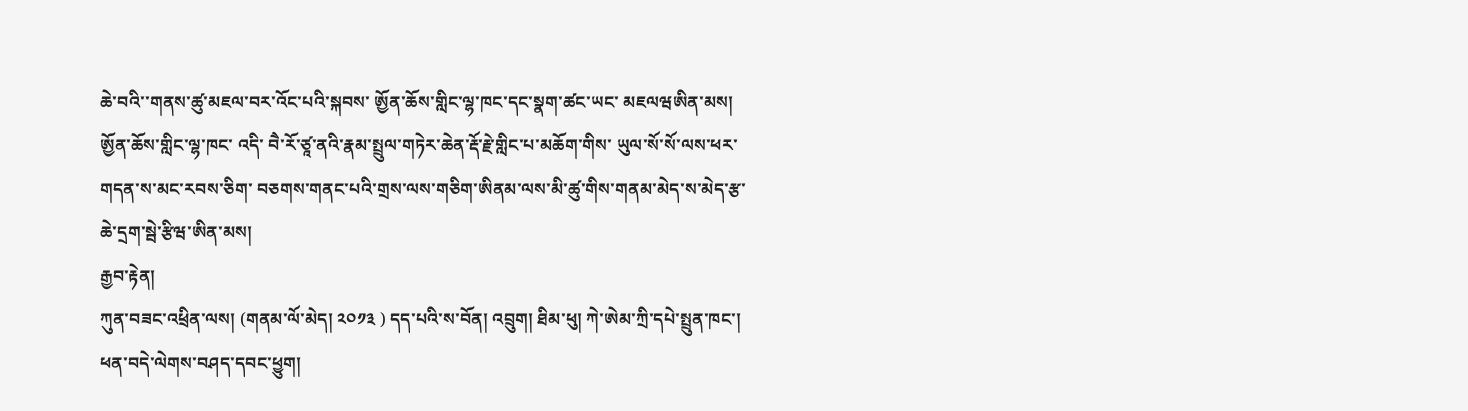ཆེ་བའི་་གནས་ཚུ་མཇལ་བར་འོང་པའི་སྐབས་ ཨྱོན་ཆོས་གླིང་ལྷ་ཁང་དང་སྣག་ཚང་ཡང་ མཇལཝཨིན་མས། ཨྱོན་ཆོས་གླིང་ལྷ་ཁང་ འདི་ བཻ་རོ་ཙཱ་ནའི་རྣམ་སྤྲུལ་གཏེར་ཆེན་རྡོ་རྗེ་གླིང་པ་མཆོག་གིས་ ཡུལ་སོ་སོ་ལས་ཕར་གདན་ས་མང་རབས་ཅིག་ བཅགས་གནང་པའི་གྲས་ལས་གཅིག་ཨིནམ་ལས་མི་ཚུ་གིས་གནམ་མེད་ས་མེད་རྩ་ཆེ་དྲག་སྦེ་རྩིཝ་ཨིན་མས།
རྒྱབ་རྟེན།
ཀུན་བཟང་འཕྲིན་ལས། (གནམ་ལོ་མེད། ༢༠༡༣ ) དད་པའི་ས་བོན། འབྲུག། ཐིམ་ཕུ། ཀེ་ཨེམ་ཀྲི་དཔེ་སྤྲུན་ཁང་།
ཕན་བདེ་ལེགས་བཤད་དབང་ཕྱུག།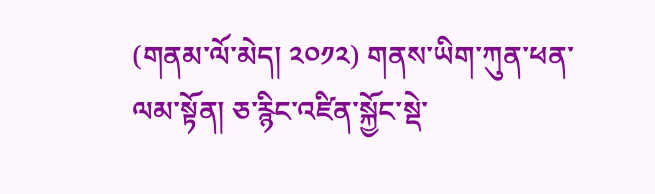(གནམ་ལོ་མེད། ༢༠༡༢) གནས་ཡིག་ཀུན་ཕན་ལམ་སྟོན། ཅ་རྙིང་འཛིན་སྐྱོང་སྡེ་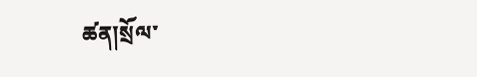ཚན།སྲོལ་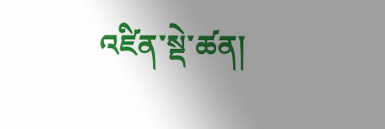འཛིན་སྡེ་ཚན།